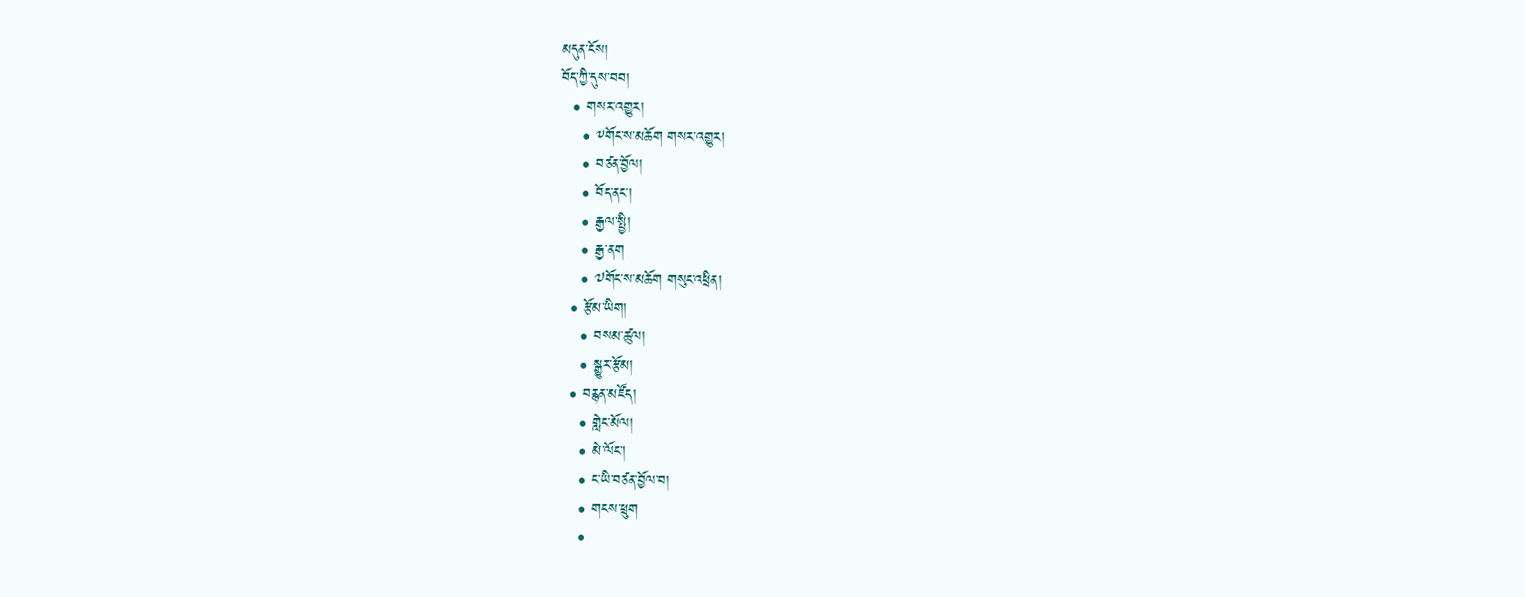མདུན་ངོས།
བོད་ཀྱི་དུས་བབ།
  • གསར་འགྱུར།
    • ༸གོང་ས་མཆོག གསར་འགྱུར།
    • བཙན་བྱོལ།
    • བོད་ནང་།
    • རྒྱལ་སྤྱི།
    • རྒྱ་ནག
    • ༧གོང་ས་མཆོག གསུང་འཕྲིན།
  • རྩོམ་ཡིག།
    • བསམ་ཚུལ།
    • སྒྱུར་རྩོམ།
  • བརྙན་མཛོད།
    • གླེང་མོལ།
    • མེ་ལོང་།
    • ང་ཡི་བཙན་བྱོལ་བ།
    • གངས་ཕྲུག
    •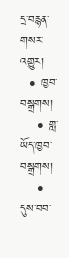དྲ་བརྙན་གསར་འགྱུར།
  • ཁྱབ་བསྒྲགས།
    • གླ་ཡོད་ཁྱབ་བསྒྲགས།
    • དུས་བབ་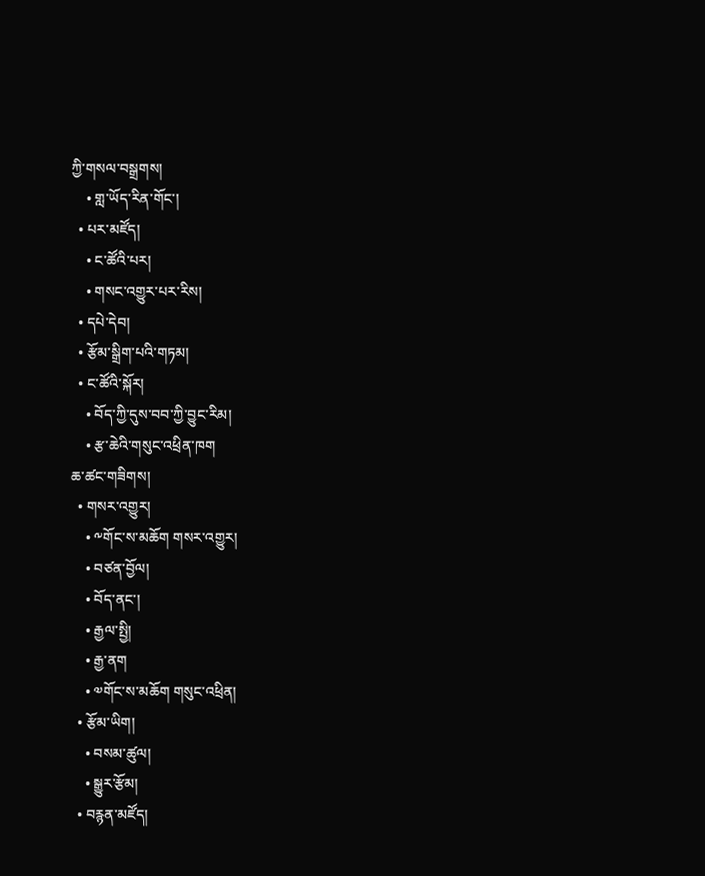ཀྱི་གསལ་བསྒྲགས།
    • གླ་ཡོད་རིན་གོང་།
  • པར་མཛོད།
    • ང་ཚོའི་པར།
    • གསང་འགྱུར་པར་རིས།
  • དཔེ་དེབ།
  • རྩོམ་སྒྲིག་པའི་གཏམ།
  • ང་ཚོའི་སྐོར།
    • བོད་ཀྱི་དུས་བབ་ཀྱི་བྱུང་རིམ།
    • རྩ་ཆེའི་གསུང་འཕྲིན་ཁག
ཆ་ཚང་གཟིགས།
  • གསར་འགྱུར།
    • ༸གོང་ས་མཆོག གསར་འགྱུར།
    • བཙན་བྱོལ།
    • བོད་ནང་།
    • རྒྱལ་སྤྱི།
    • རྒྱ་ནག
    • ༧གོང་ས་མཆོག གསུང་འཕྲིན།
  • རྩོམ་ཡིག།
    • བསམ་ཚུལ།
    • སྒྱུར་རྩོམ།
  • བརྙན་མཛོད།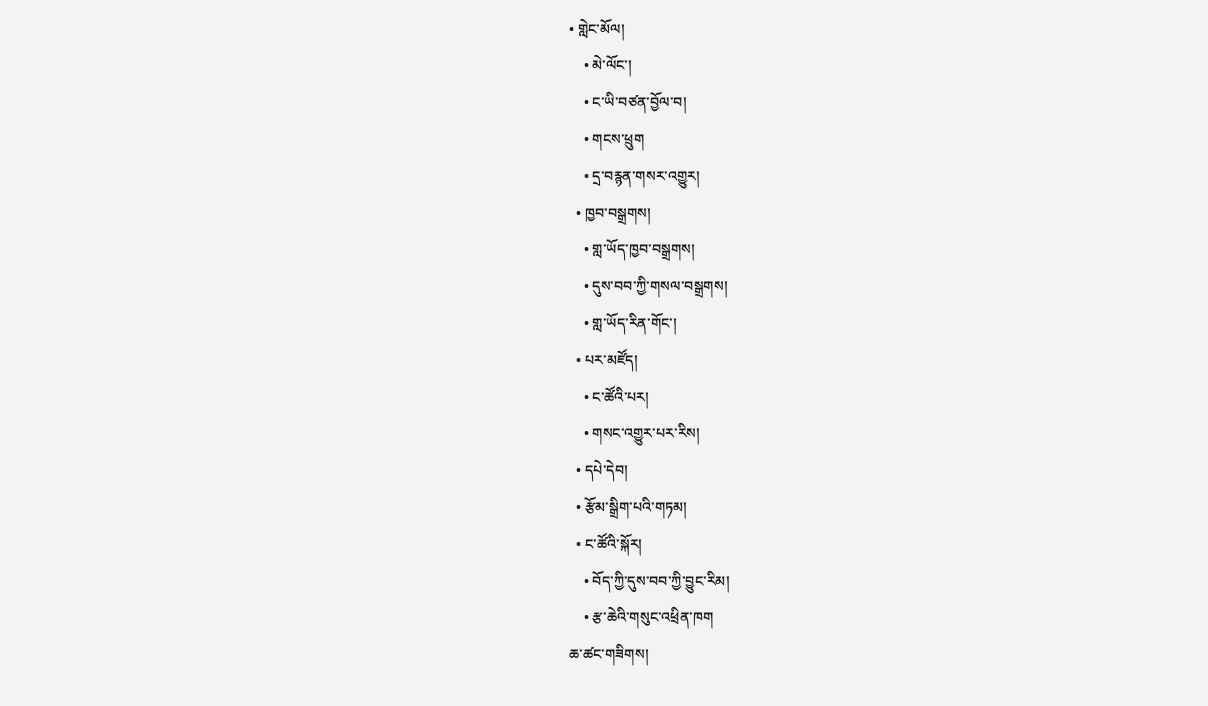• གླེང་མོལ།
    • མེ་ལོང་།
    • ང་ཡི་བཙན་བྱོལ་བ།
    • གངས་ཕྲུག
    • དྲ་བརྙན་གསར་འགྱུར།
  • ཁྱབ་བསྒྲགས།
    • གླ་ཡོད་ཁྱབ་བསྒྲགས།
    • དུས་བབ་ཀྱི་གསལ་བསྒྲགས།
    • གླ་ཡོད་རིན་གོང་།
  • པར་མཛོད།
    • ང་ཚོའི་པར།
    • གསང་འགྱུར་པར་རིས།
  • དཔེ་དེབ།
  • རྩོམ་སྒྲིག་པའི་གཏམ།
  • ང་ཚོའི་སྐོར།
    • བོད་ཀྱི་དུས་བབ་ཀྱི་བྱུང་རིམ།
    • རྩ་ཆེའི་གསུང་འཕྲིན་ཁག
ཆ་ཚང་གཟིགས།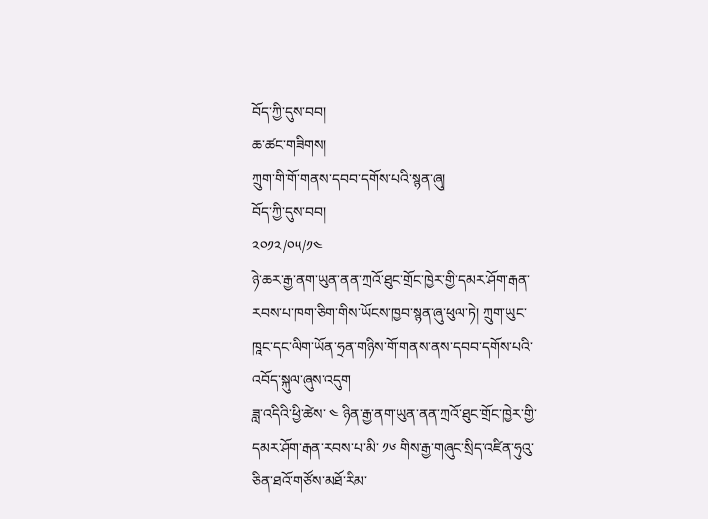བོད་ཀྱི་དུས་བབ།
ཆ་ཚང་གཟིགས།
ཀྲུག་གི་གོ་གནས་དབབ་དགོས་པའི་སྙན་ཞུ།
བོད་ཀྱི་དུས་བབ།
༢༠༡༢/༠༥/༡༤
ཉེ་ཆར་རྒྱ་ནག་ཡུན་ནན་ཀྲའོ་ཐུང་གྲོང་ཁྱེར་གྱི་དམར་ཤོག་རྒན་རབས་པ་ཁག་ཅིག་གིས་ཡོངས་ཁྱབ་སྙན་ཞུ་ཕུལ་ཏེ། ཀྲུག་ཡུང་ཁཱང་དང་ལིག་ཡོན་ཧྲན་གཉིས་གོ་གནས་ནས་དབབ་དགོས་པའི་འབོད་སྐུལ་ཞུས་འདུག
ཟླ་འདིའི་ཕྱི་ཚེས་ ༤ ཉིན་རྒྱ་ནག་ཡུན་ནན་ཀྲའོ་ཐུང་གྲོང་ཁྱེར་གྱི་དམར་ཤོག་རྒན་རབས་པ་མི་ ༡༦ གིས་རྒྱ་གཞུང་སྲིད་འཛིན་ཧུའུ་ཅིན་ཐའོ་གཙོས་མཐོ་རིམ་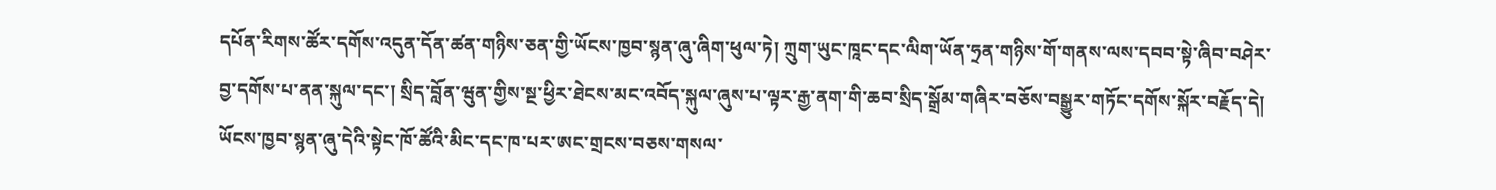དཔོན་རིགས་ཚོར་དགོས་འདུན་དོན་ཚན་གཉིས་ཅན་གྱི་ཡོངས་ཁྱབ་སྙན་ཞུ་ཞིག་ཕུལ་ཏེ། ཀྲུག་ཡུང་ཁཱང་དང་ལིག་ཡོན་ཧྲན་གཉིས་གོ་གནས་ལས་དབབ་སྟེ་ཞིབ་བཤེར་བྱ་དགོས་པ་ནན་སྐུལ་དང་། སྲིད་བློན་ཝུན་གྱིས་སྔ་ཕྱིར་ཐེངས་མང་འབོད་སྐུལ་ཞུས་པ་ལྟར་རྒྱ་ནག་གི་ཆབ་སྲིད་སྒྲོམ་གཞིར་བཅོས་བསྒྱུར་གཏོང་དགོས་སྐོར་བརྗོད་དེ། ཡོངས་ཁྱབ་སྙན་ཞུ་དེའི་སྟེང་ཁོ་ཚོའི་མིང་དང་ཁ་པར་ཨང་གྲངས་བཅས་གསལ་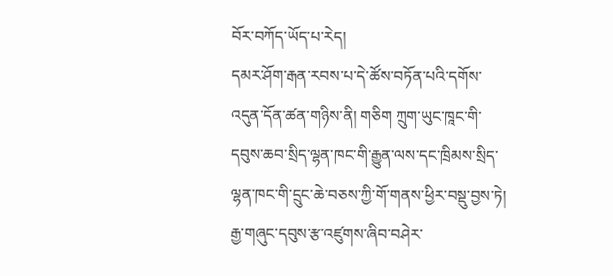བོར་བཀོད་ཡོད་པ་རེད།
དམར་ཤོག་རྒན་རབས་པ་དེ་ཚོས་བཏོན་པའི་དགོས་འདུན་དོན་ཚན་གཉིས་ནི། གཅིག ཀྲུག་ཡུང་ཁཱང་གི་དབུས་ཆབ་སྲིད་ལྷན་ཁང་གི་རྒྱུན་ལས་དང་ཁྲིམས་སྲིད་ལྷན་ཁང་གི་དྲུང་ཆེ་བཅས་ཀྱི་གོ་གནས་ཕྱིར་བསྡུ་བྱས་ཏེ། རྒྱ་གཞུང་དབུས་རྩ་འཛུགས་ཞིབ་བཤེར་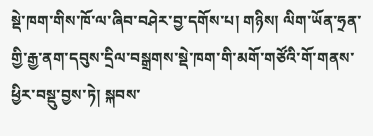སྡེ་ཁག་གིས་ཁོ་ལ་ཞིབ་བཤེར་བྱ་དགོས་པ། གཉིས། ལིག་ཡོན་ཧྲན་གྱི་རྒྱ་ནག་དབུས་དྲིལ་བསྒྲགས་སྡེ་ཁག་གི་མགོ་གཙོའི་གོ་གནས་ཕྱིར་བསྡུ་བྱས་ཏེ། སྐབས་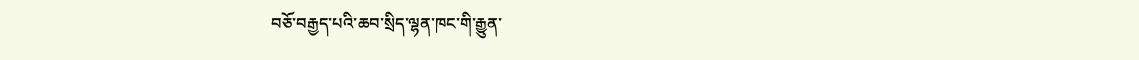བཅོ་བརྒྱད་པའི་ཆབ་སྲིད་ལྷན་ཁང་གི་རྒྱུན་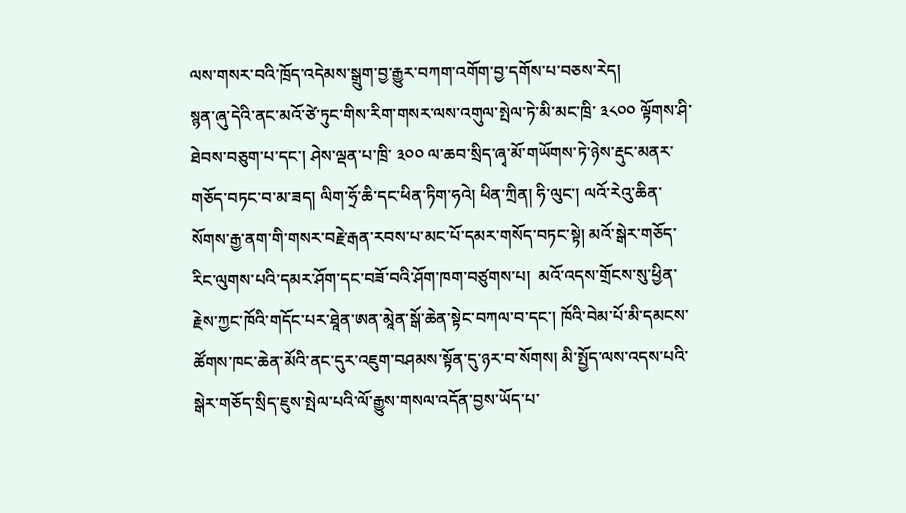ལས་གསར་བའི་ཁྲོད་འདེམས་སྒྲུག་བྱ་རྒྱུར་བཀག་འགོག་བྱ་དགོས་པ་བཅས་རེད།
སྙན་ཞུ་དེའི་ནང་མའོ་ཙེ་ཏུང་གིས་རིག་གསར་ལས་འགུལ་སྤེལ་ཏེ་མི་མང་ཁྲི་ ༣༨༠༠ ལྟོགས་ཤི་ཐེབས་བཅུག་པ་དང་། ཤེས་ལྡན་པ་ཁྲི་ ༣༠༠ ལ་ཆབ་སྲིད་ཞྭ་མོ་གཡོགས་ཏེ་ཉེས་རྡུང་མནར་གཅོད་བཏང་བ་མ་ཟད། ལིག་ཧྲོ་ཆི་དང་ཕིན་ཏིག་ཧའེ། ཕིན་ཀྲིན། ཧི་ལུང་། ལའོ་རེའུ་ཆིན་སོགས་རྒྱ་ནག་གི་གསར་བརྗེ་རྒན་རབས་པ་མང་པོ་དམར་གསོད་བཏང་སྟེ། མའོ་སྒེར་གཅོད་རིང་ལུགས་པའི་དམར་ཤོག་དང་བཟོ་བའི་ཤོག་ཁག་བཙུགས་པ།  མའོ་འདས་གྲོངས་སུ་ཕྱིན་རྗེས་ཀྱང་ཁོའི་གདོང་པར་ཐཱེན་ཨན་མཱེན་སྒོ་ཆེན་སྟེང་བཀལ་བ་དང་། ཁོའི་བེམ་པོ་མི་དམངས་ཚོགས་ཁང་ཆེན་མོའི་ནང་དུར་འཇུག་བཤམས་སྟོན་དུ་ཉར་བ་སོགས། མི་སྤྱོད་ལས་འདས་པའི་སྒེར་གཅོད་སྲིད་ཇུས་སྤེལ་པའི་ལོ་རྒྱུས་གསལ་འདོན་བྱས་ཡོད་པ་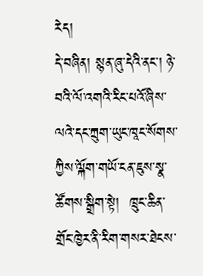རེད།
དེ་བཞིན། སྙན་ཞུ་དེའི་ནང་། ཉེ་བའི་ལོ་འགའི་རིང་པའོ་ཞིས་ལའེ་དང་ཀྲུག་ཡུང་ཁཱང་སོགས་ཀྱིས་ལྐོག་གཡོ་ངན་ཇུས་སྣ་ཚོགས་སྒྲིག་སྟེ།  ཁྲུང་ཆིན་གྲོང་ཁྱེར་ནི་རིག་གསར་ཐེངས་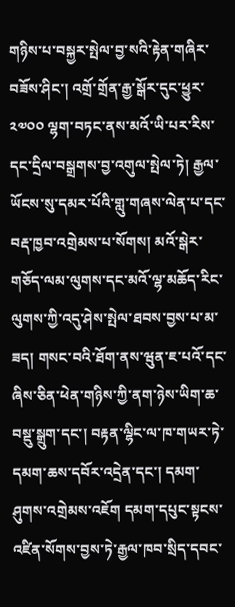གཉིས་པ་བསྐྱར་སྤེལ་བྱ་སའི་རྟེན་གཞིར་བཟོས་ཤིང་། འགྲོ་གྲོན་རྒྱ་སྒོར་དུང་ཕྱུར་ ༢༧༠༠ ལྷག་བཏང་ནས་མའོ་ཡི་པར་རིས་དང་དྲིལ་བསྒྲགས་བྱ་འགུལ་སྤེལ་ཏེ། རྒྱལ་ཡོངས་སུ་དམར་པོའི་གླུ་གཞས་ལེན་པ་དང་བརྡ་ཁྱབ་འགྲེམས་པ་སོགས། མའོ་སྒེར་གཅོད་ལམ་ལུགས་དང་མའོ་ལྷ་མཆོད་རིང་ལུགས་ཀྱི་འདུ་ཤེས་སྤེལ་ཐབས་བྱས་པ་མ་ཟད། གསང་བའི་ཐོག་ནས་ཝུན་ཇ་པའོ་དང་ཞིས་ཅིན་ཕེན་གཉིས་ཀྱི་ནག་ཉེས་ཡིག་ཆ་བསྡུ་སྒྲུག་དང་། བརྟན་ལྷིང་ལ་ཁ་གཡར་ཏེ་དམག་ཆས་དབོར་འདྲེན་དང་། དམག་ཤུགས་འགྲེམས་འཇོག དམག་དཔུང་སྟངས་འཛིན་སོགས་བྱས་ཏེ་རྒྱལ་ཁབ་སྲིད་དབང་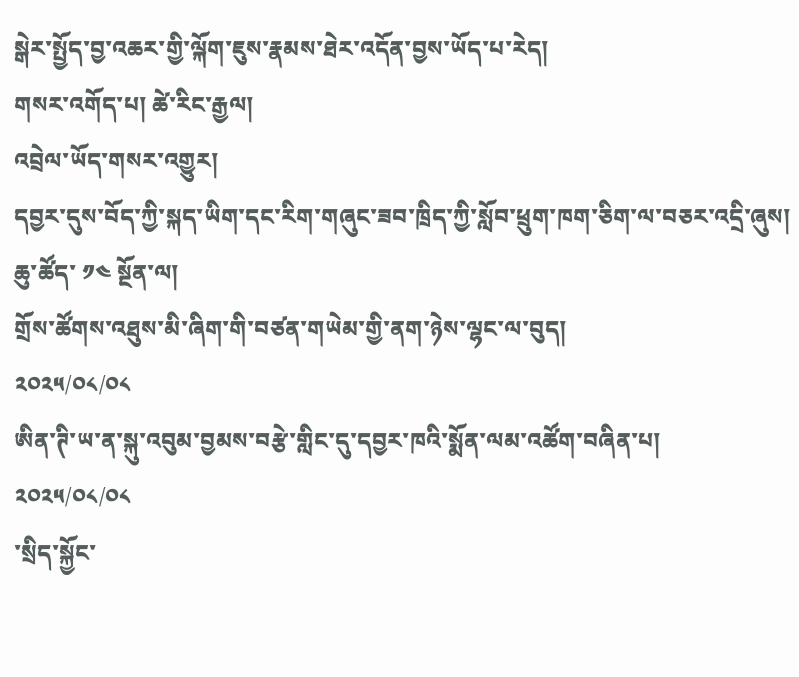སྒེར་སྤྱོད་བྱ་འཆར་གྱི་ལྐོག་ཇུས་རྣམས་ཐེར་འདོན་བྱས་ཡོད་པ་རེད།
གསར་འགོད་པ། ཚེ་རིང་རྒྱལ།
འབྲེལ་ཡོད་གསར་འགྱུར།
དབྱར་དུས་བོད་ཀྱི་སྐད་ཡིག་དང་རིག་གཞུང་ཟབ་ཁྲིད་ཀྱི་སློབ་ཕྲུག་ཁག་ཅིག་ལ་བཅར་འདྲི་ཞུས།
ཆུ་ཚོད་ ༡༤ སྔོན་ལ།
གྲོས་ཚོགས་འཐུས་མི་ཞིག་གི་བཙན་གཡེམ་གྱི་ནག་ཉེས་ལྷང་ལ་བུད།
༢༠༢༥/༠༨/༠༨
ཨིན་ཊི་ཡ་ན་སྐུ་འབུམ་བྱམས་བརྩེ་གླིང་དུ་དབྱར་ཁའི་སྨོན་ལམ་འཚོག་བཞིན་པ།
༢༠༢༥/༠༨/༠༨
་སྲིད་སྐྱོང་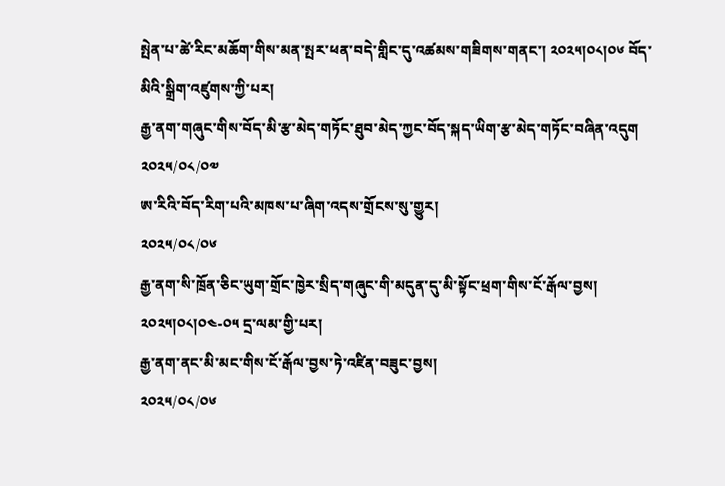སྤེན་པ་ཚེ་རིང་མཆོག་གིས་མན་སྤར་ཕན་བདེ་གླིང་དུ་འཚམས་གཟིགས་གནང་། ༢༠༢༥།༠༨།༠༦ བོད་མིའི་སྒྲིག་འཛུགས་ཀྱི་པར།
རྒྱ་ནག་གཞུང་གིས་བོད་མི་རྩ་མེད་གཏོང་ཐུབ་མེད་ཀྱང་བོད་སྐད་ཡིག་རྩ་མེད་གཏོང་བཞིན་འདུག
༢༠༢༥/༠༨/༠༧
ཨ་རིའི་བོད་རིག་པའི་མཁས་པ་ཞིག་འདས་གྲོངས་སུ་གྱུར།
༢༠༢༥/༠༨/༠༦
རྒྱ་ནག་སི་ཁྲོན་ཅིང་ཡུག་གྲོང་ཁྱེར་སྲིད་གཞུང་གི་མདུན་དུ་མི་སྟོང་ཕྲག་གིས་ངོ་རྒོལ་བྱས། ༢༠༢༥།༠༨།༠༤-༠༥ དྲ་ལམ་གྱི་པར།
རྒྱ་ནག་ནང་མི་མང་གིས་ངོ་རྒོལ་བྱས་ཏེ་འཛིན་བཟུང་བྱས།
༢༠༢༥/༠༨/༠༦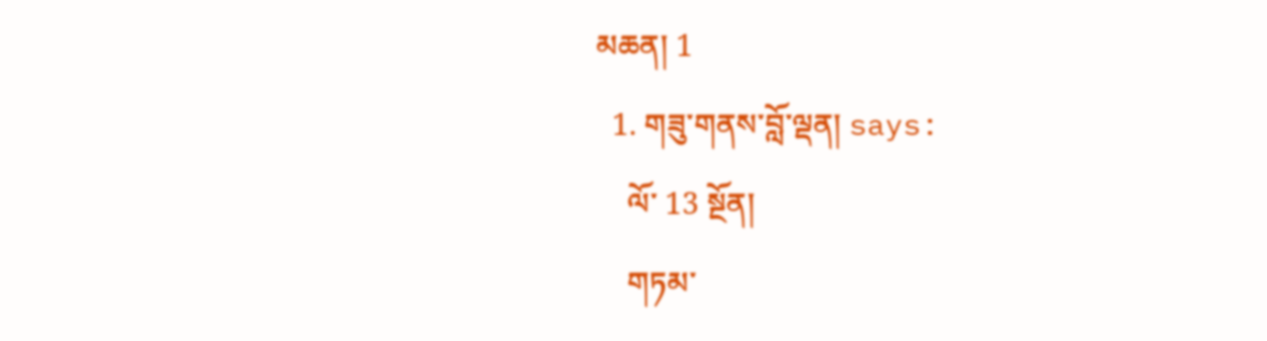མཆན། 1
  1. གཟུ་གནས་བློ་ལྡན། says:
    ལོ་ 13 སྔོན།
    གཏམ་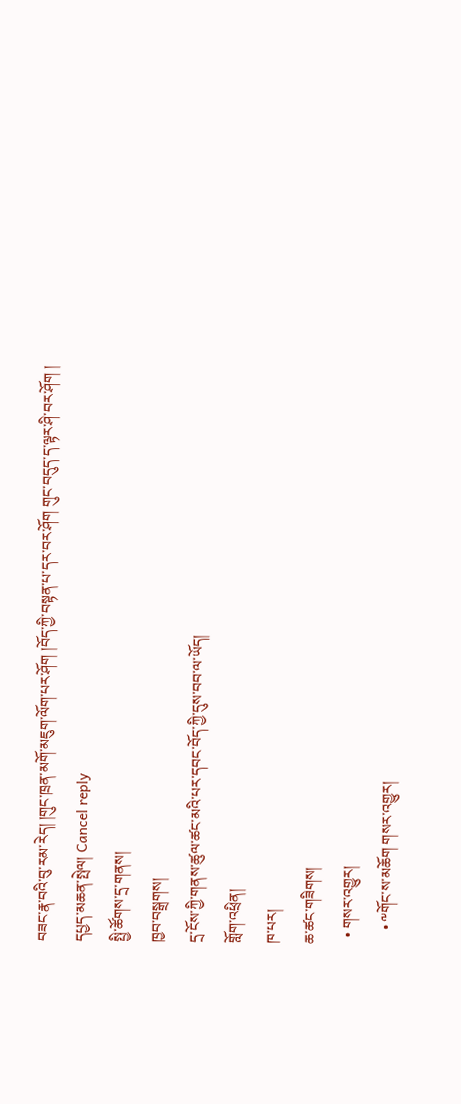བཟང་རྣ་བའི་བུ་རམ་རེད། །གུང་ཁྲན་མགོ་མཇུག་ལོག་པར་ཤོག །བོད་ཀྱི་བསྟན་པ་དར་བར་ཤོག གུང་བདུད་ད་ལྟར་ཤི་བར་ཤོག །
དཔྱད་མཆན་སྤེལ། Cancel reply
སྤྱི་ཚོགས་དྲ་གནས།
ཁྱབ་བསྒྲགས།
དྲ་ངོས་ཀྱི་གནས་ཚུལ་ཚང་མའི་པར་དབང་བོད་ཀྱི་དུས་བབ་ལ་ཡོད།
གློག་འཕྲིན།
ཁ་པར།
ཆ་ཚང་གཟིགས།
  • གསར་འགྱུར།
    • ༸གོང་ས་མཆོག གསར་འགྱུར།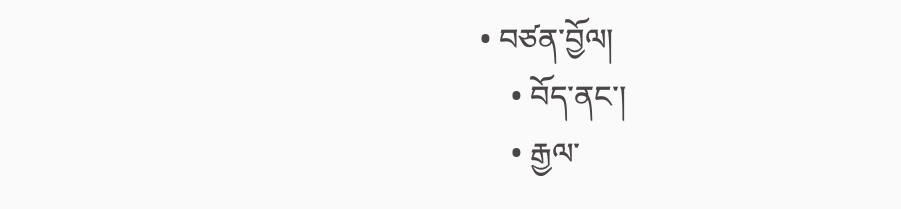• བཙན་བྱོལ།
    • བོད་ནང་།
    • རྒྱལ་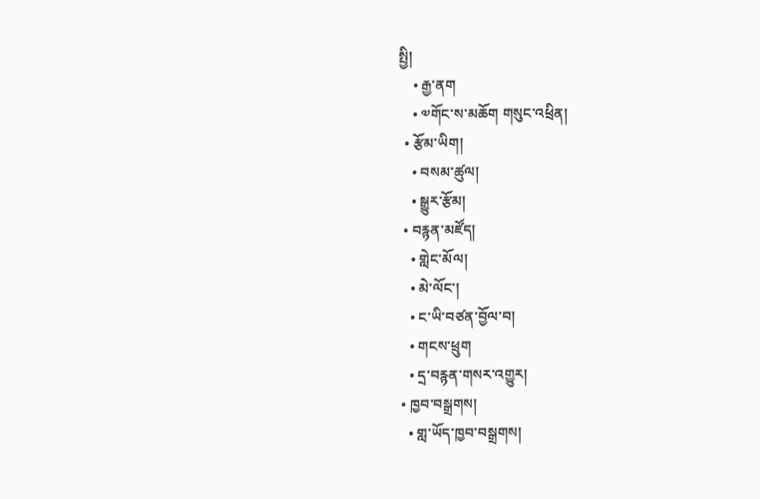སྤྱི།
    • རྒྱ་ནག
    • ༧གོང་ས་མཆོག གསུང་འཕྲིན།
  • རྩོམ་ཡིག།
    • བསམ་ཚུལ།
    • སྒྱུར་རྩོམ།
  • བརྙན་མཛོད།
    • གླེང་མོལ།
    • མེ་ལོང་།
    • ང་ཡི་བཙན་བྱོལ་བ།
    • གངས་ཕྲུག
    • དྲ་བརྙན་གསར་འགྱུར།
  • ཁྱབ་བསྒྲགས།
    • གླ་ཡོད་ཁྱབ་བསྒྲགས།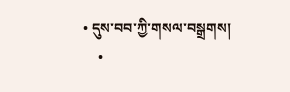• དུས་བབ་ཀྱི་གསལ་བསྒྲགས།
    •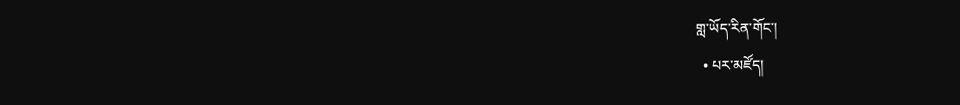གླ་ཡོད་རིན་གོང་།
  • པར་མཛོད།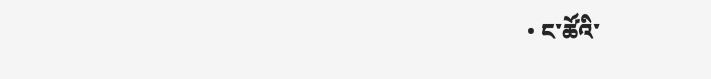• ང་ཚོའི་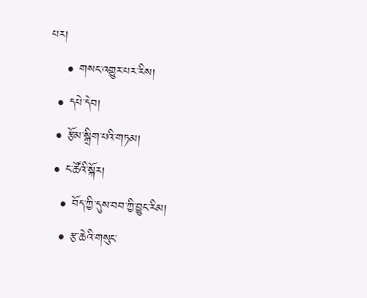པར།
    • གསང་འགྱུར་པར་རིས།
  • དཔེ་དེབ།
  • རྩོམ་སྒྲིག་པའི་གཏམ།
  • ང་ཚོའི་སྐོར།
    • བོད་ཀྱི་དུས་བབ་ཀྱི་བྱུང་རིམ།
    • རྩ་ཆེའི་གསུང་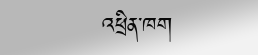འཕྲིན་ཁག